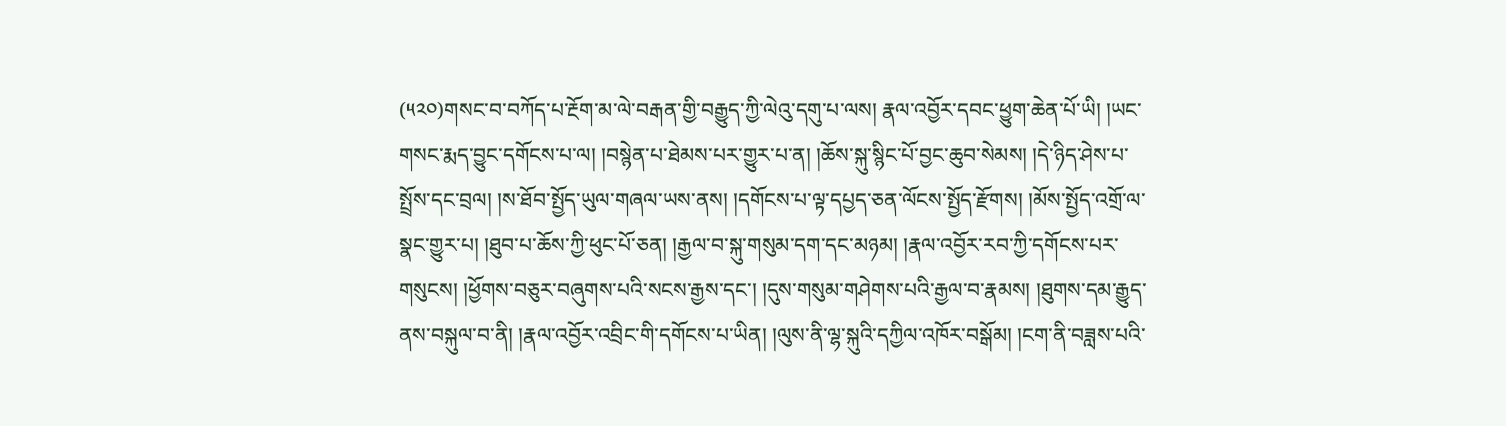(༥༢༠)གསང་བ་བཀོད་པ་རྔོག་མ་ལེ་བརྒན་གྱི་བརྒྱུད་ཀྱི་ལེའུ་དགུ་པ་ལས། རྣལ་འབྱོར་དབང་ཕྱུག་ཆེན་པོ་ཡི། །ཡང་གསང་རྨད་བྱུང་དགོངས་པ་ལ། །བསྙེན་པ་ཐེམས་པར་གྱུར་པ་ན། །ཆོས་སྐུ་སྙིང་པོ་བྱང་ཆུབ་སེམས། །དེ་ཉིད་ཤེས་པ་སྤྲོས་དང་བྲལ། །ས་ཐོབ་སྤྱོད་ཡུལ་གཞལ་ཡས་ནས། །དགོངས་པ་ལྟ་དཔྱད་ཅན་ལོངས་སྤྱོད་རྫོགས། །མོས་སྤྱོད་འགྲོ་ལ་སྣང་གྱུར་པ། །ཐུབ་པ་ཆོས་ཀྱི་ཕུང་པོ་ཅན། །རྒྱལ་བ་སྐུ་གསུམ་དག་དང་མཉམ། །རྣལ་འབྱོར་རབ་ཀྱི་དགོངས་པར་གསུངས། །ཕྱོགས་བཅུར་བཞུགས་པའི་སངས་རྒྱས་དང་། །དུས་གསུམ་གཤེགས་པའི་རྒྱལ་བ་རྣམས། །ཐུགས་དམ་རྒྱུད་ནས་བསྐུལ་བ་ནི། །རྣལ་འབྱོར་འབྲིང་གི་དགོངས་པ་ཡིན། །ལུས་ནི་ལྷ་སྐུའི་དཀྱིལ་འཁོར་བསྒོམ། །ངག་ནི་བཟླས་པའི་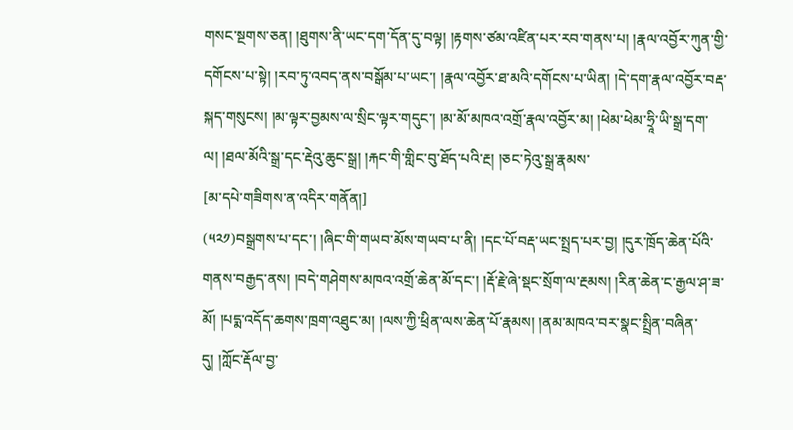གསང་སྔགས་ཅན། །ཐུགས་ནི་ཡང་དག་དོན་དུ་བལྟ། །རྟགས་ཙམ་འཛིན་པར་རབ་གནས་པ། །རྣལ་འབྱོར་ཀུན་གྱི་དགོངས་པ་སྟེ། །རབ་ཏུ་འབད་ནས་བསྒོམ་པ་ཡང་། །རྣལ་འབྱོར་ཐ་མའི་དགོངས་པ་ཡིན། །དེ་དག་རྣལ་འབྱོར་བརྡ་སྐད་གསུངས། །མ་ལྟར་བྱམས་ལ་སྲིང་ལྟར་གདུང་། །མ་མོ་མཁའ་འགྲོ་རྣལ་འབྱོར་མ། །ཕེམ་ཕེམ་ཧྲཱི་ཡི་སྒྲ་དག་ལ། །ཐལ་མོའི་སྒྲ་དང་རྡེའུ་ཆུང་སྒྲ། །རྐང་གི་གླིང་བུ་ཐོད་པའི་རྔ། །ཅང་ཏེའུ་སྒྲ་རྣམས་
[མ་དཔེ་གཟིགས་ན་འདིར་གནོན།]
(༥༢༡)བསྒྲགས་པ་དང་། །ཞིང་གི་གཡབ་མོས་གཡབ་པ་ནི། །དང་པོ་བརྡ་ཡང་སྤྲད་པར་བྱ། །དུར་ཁྲོད་ཆེན་པོའི་གནས་བརྒྱད་ནས། །བདེ་གཤེགས་མཁའ་འགྲོ་ཆེན་མོ་དང་། །རྡོ་རྗེ་ཞེ་སྡང་སྲོག་ལ་རྔམས། །རིན་ཆེན་ང་རྒྱལ་ཤ་ཟ་མོ། །པདྨ་འདོད་ཆགས་ཁྲག་འཐུང་མ། །ལས་ཀྱི་ཕྲིན་ལས་ཆེན་པོ་རྣམས། །ནམ་མཁའ་བར་སྣང་སྤྲིན་བཞིན་དུ། །ཀློང་རྡོལ་བྱ་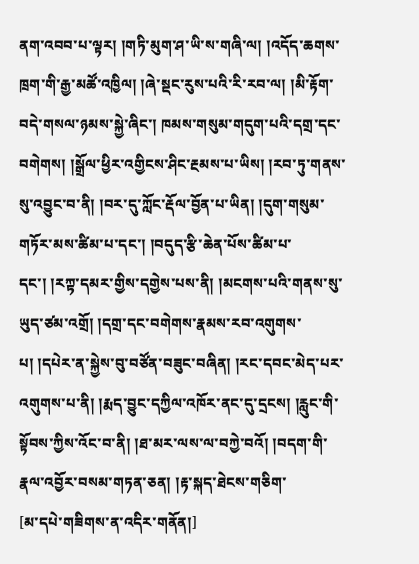ནག་འབབ་པ་ལྟར། །གཏི་མུག་ཤ་ཡི་ས་གཞི་ལ། །འདོད་ཆགས་ཁྲག་གི་རྒྱ་མཚོ་འཁྱིལ། །ཞེ་སྡང་རུས་པའི་རི་རབ་ལ། །མི་རྟོག་བདེ་གསལ་ཉམས་སྐྱེ་ཞིང་། ཁམས་གསུམ་གདུག་པའི་དགྲ་དང་བགེགས། །སྒྲོལ་ཕྱིར་འགྱིངས་ཤིང་རྔམས་པ་ཡིས། །རབ་ཏུ་གནས་སུ་འབྱུང་བ་ནི། །བར་དུ་ཀློང་རྡོལ་བྱོན་པ་ཡིན། །དུག་གསུམ་གཏོར་མས་ཚིམ་པ་དང་། །བདུད་རྩི་ཆེན་པོས་ཚིམ་པ་དང་། །རཀྟ་དམར་གྱིས་དགྱེས་པས་ནི། །མངགས་པའི་གནས་སུ་ཡུད་ཙམ་འགྲོ། །དགྲ་དང་བགེགས་རྣམས་རབ་འགུགས་པ། །དཔེར་ན་སྐྱེས་བུ་བཙོན་བཟུང་བཞིན། །རང་དབང་མེད་པར་འགུགས་པ་ནི། །རྨད་བྱུང་དཀྱིལ་འཁོར་ནང་དུ་དྲངས། །རླུང་གི་སྟོབས་ཀྱིས་འོང་བ་ནི། །ཐ་མར་ལས་ལ་བཀྱེ་བའོ། །བདག་གི་རྣལ་འབྱོར་བསམ་གཏན་ཅན། །རྟ་སྐད་ཐེངས་གཅིག་
[མ་དཔེ་གཟིགས་ན་འདིར་གནོན།]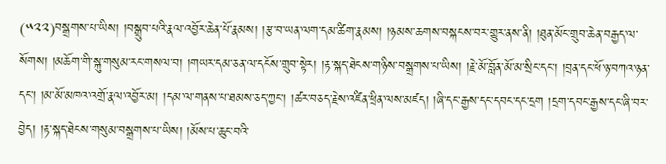(༥༢༢)བསྒྲགས་པ་ཡིས། །བསྒྲུབ་པའི་རྣལ་འབྱོར་ཆེན་པོ་རྣམས། །རྩ་བ་ཡན་ལག་དམ་ཚིག་རྣམས། །ཉམས་ཆགས་བསྐངས་བར་གྱུར་ནས་ནི། །ཐུན་མོང་གྲུབ་ཆེན་བརྒྱད་ལ་སོགས། །མཆོག་གི་སྐུ་གསུམ་རང་གསལ་བ། །གཡར་དམ་ཅན་ལ་དངོས་གྲུབ་སྟེར། །རྟ་སྐད་ཐེངས་གཉིས་བསྒྲགས་པ་ཡིས། །རྗེ་མོ་བློན་མོ་མ་སྲིང་དང་། །བྲན་དང་ཕོ་ཉ་བཀའ་ཉན་དང་། །མ་མོ་མཁའ་འགྲོ་རྣལ་འབྱོར་མ། །དམ་ལ་གནས་པ་ཐམས་ཅད་ཀྱང་། །ཚར་བཅད་རྗེས་འཛིན་ཕྲིན་ལས་མཛད། །ཞི་དང་རྒྱས་དང་དབང་དང་དྲག །དྲག་དབང་རྒྱས་དང་ཞི་བར་བྱེད། །རྟ་སྐད་ཐེངས་གསུམ་བསྒྲགས་པ་ཡིས། །མོས་པ་ཆུང་བའི་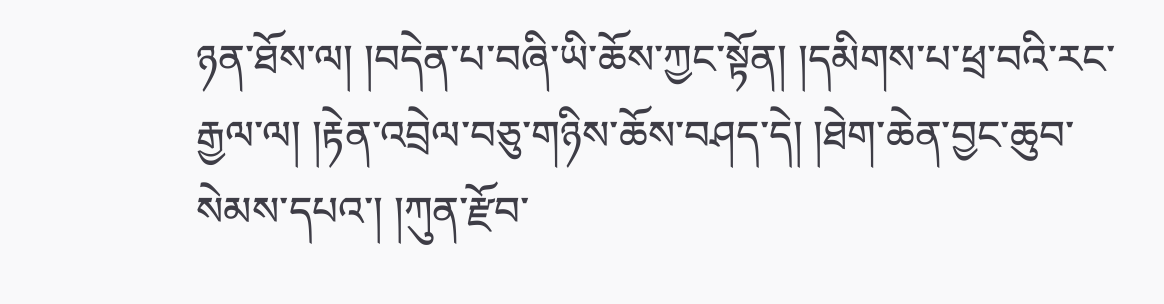ཉན་ཐོས་ལ། །བདེན་པ་བཞི་ཡི་ཆོས་ཀྱང་སྟོན། །དམིགས་པ་ཕྲ་བའི་རང་རྒྱལ་ལ། །རྟེན་འབྲེལ་བཅུ་གཉིས་ཆོས་བཤད་དེ། །ཐེག་ཆེན་བྱང་ཆུབ་སེམས་དཔའ་། །ཀུན་རྫོབ་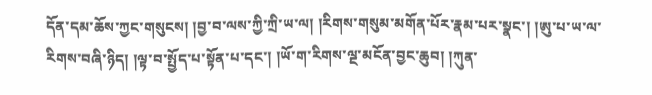དོན་དམ་ཆོས་ཀྱང་གསུངས། །བྱ་བ་ལས་ཀྱི་ཀྲི་ཡ་ལ། །རིགས་གསུམ་མགོན་པོར་རྣམ་པར་སྣང་། །ཨུ་པ་ཡ་ལ་རིགས་བཞི་ཉིད། །ལྟ་བ་སྤྱོད་པ་སྟོན་པ་དང་། །ཡོ་ག་རིགས་ལྔ་མངོན་བྱང་ཆུབ། །ཀུན་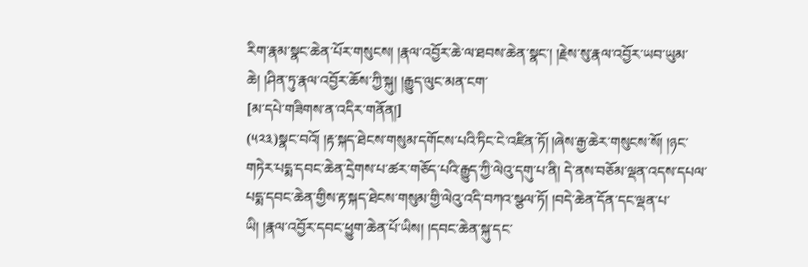རིག་རྣམ་སྣང་ཆེན་པོར་གསུངས། །རྣལ་འབྱོར་ཆེ་ལ་ཐབས་ཆེན་སྣང་། །རྗེས་སུ་རྣལ་འབྱོར་ཡབ་ཡུམ་ཆེ། །ཤིན་ཏུ་རྣལ་འབྱོར་ཆོས་ཀྱི་སྐུ། །རྒྱུད་ལུང་མན་ངག་
[མ་དཔེ་གཟིགས་ན་འདིར་གནོན།]
(༥༢༣)སྣང་བའོ། །རྟ་སྐད་ཐེངས་གསུམ་དགོངས་པའི་ཏིང་ངེ་འཛིན་ཏོ། །ཞེས་རྒྱ་ཆེར་གསུངས་སོ། །ཉང་གཏེར་པདྨ་དབང་ཆེན་དྲེགས་པ་ཚར་གཅོད་པའི་རྒྱུད་ཀྱི་ལེའུ་དགུ་པ་ནི། དེ་ནས་བཅོམ་ལྡན་འདས་དཔལ་པདྨ་དབང་ཆེན་གྱིས་རྟ་སྐད་ཐེངས་གསུམ་གྱི་ལེའུ་འདི་བཀའ་སྩལ་ཏོ། །བདེ་ཆེན་དོན་དང་ལྡན་པ་ཡི། །རྣལ་འབྱོར་དབང་ཕྱུག་ཆེན་པོ་ཡིས། །དབང་ཆེན་སྐུ་དང་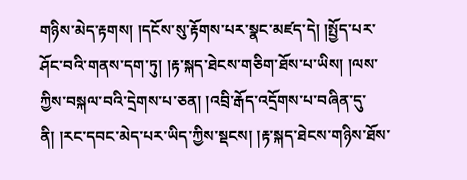གཉིས་མེད་རྟགས། །དངོས་སུ་རྟོགས་པར་སྣང་མཛད་དེ། །སྤྱོད་པར་ཤོང་བའི་གནས་དག་ཏུ། །རྟ་སྐད་ཐེངས་གཅིག་ཐོས་པ་ཡིས། །ལས་ཀྱིས་བསྐལ་བའི་དྲེགས་པ་ཅན། །འབྲི་རྒོད་འདྲོགས་པ་བཞིན་དུ་ནི། །རང་དབང་མེད་པར་ཡིད་ཀྱིས་སྡངས། །རྟ་སྐད་ཐེངས་གཉིས་ཐོས་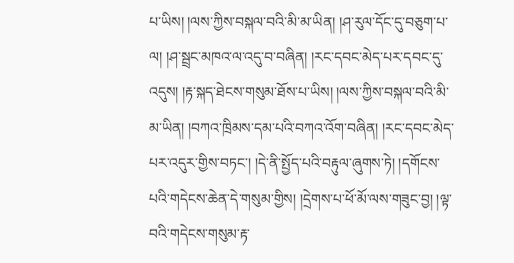པ་ཡིས། །ལས་ཀྱིས་བསྐལ་བའི་མི་མ་ཡིན། །ཤ་རུལ་དོང་དུ་བཅུག་པ་ལ། །ཤ་སྦྲང་མཁའ་ལ་འདུ་བ་བཞིན། །རང་དབང་མེད་པར་དབང་དུ་འདུས། །རྟ་སྐད་ཐེངས་གསུམ་ཐོས་པ་ཡིས། །ལས་ཀྱིས་བསྐལ་བའི་མི་མ་ཡིན། །བཀའ་ཁྲིམས་དམ་པའི་བཀའ་འོག་བཞིན། །རང་དབང་མེད་པར་འདུར་གྱིས་བཏང་། །དེ་ནི་སྤྱོད་པའི་བརྟུལ་ཞུགས་ཏེ། །དགོངས་པའི་གདེངས་ཆེན་དེ་གསུམ་གྱིས། །དྲེགས་པ་ཕོ་མོ་ལས་གཟུང་བྱ། །ལྟ་བའི་གདེངས་གསུམ་རྟ་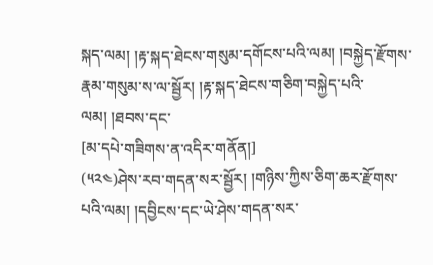སྐད་ལམ། །རྟ་སྐད་ཐེངས་གསུམ་དགོངས་པའི་ལམ། །བསྐྱེད་རྫོགས་རྣམ་གསུམ་ས་ལ་སྦྱོར། །རྟ་སྐད་ཐེངས་གཅིག་བསྐྱེད་པའི་ལམ། །ཐབས་དང་
[མ་དཔེ་གཟིགས་ན་འདིར་གནོན།]
(༥༢༤)ཤེས་རབ་གདན་སར་སྦྱོར། །གཉིས་ཀྱིས་ཅིག་ཆར་རྫོགས་པའི་ལམ། །དབྱིངས་དང་ཡེ་ཤེས་གདན་སར་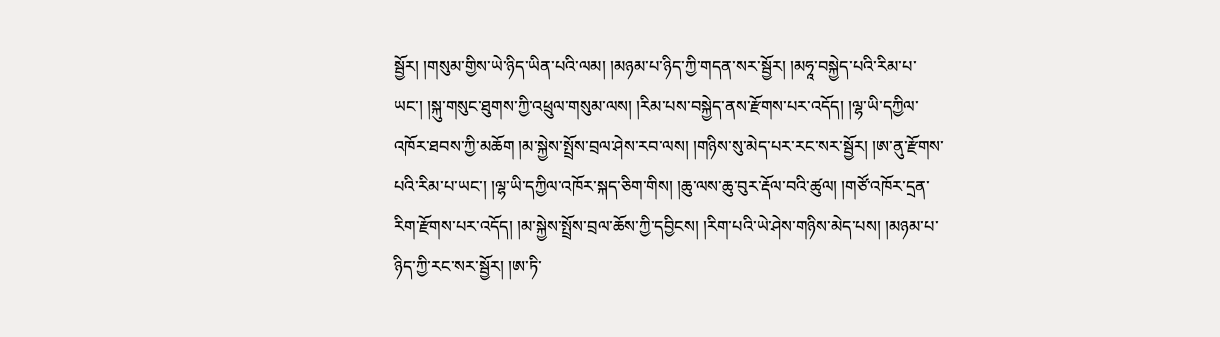སྦྱོར། །གསུམ་གྱིས་ཡེ་ཉིད་ཡིན་པའི་ལམ། །མཉམ་པ་ཉིད་ཀྱི་གདན་སར་སྦྱོར། །མཧཱ་བསྐྱེད་པའི་རིམ་པ་ཡང་། །སྐུ་གསུང་ཐུགས་ཀྱི་འཕྲུལ་གསུམ་ལས། །རིམ་པས་བསྐྱེད་ནས་རྫོགས་པར་འདོད། །ལྷ་ཡི་དཀྱིལ་འཁོར་ཐབས་ཀྱི་མཆོག །མ་སྐྱེས་སྤྲོས་བྲལ་ཤེས་རབ་ལས། །གཉིས་སུ་མེད་པར་རང་སར་སྦྱོར། །ཨ་ནུ་རྫོགས་པའི་རིམ་པ་ཡང་། །ལྷ་ཡི་དཀྱིལ་འཁོར་སྐད་ཅིག་གིས། །ཆུ་ལས་ཆུ་བུར་རྡོལ་བའི་ཚུལ། །གཙོ་འཁོར་དྲན་རིག་རྫོགས་པར་འདོད། །མ་སྐྱེས་སྤྲོས་བྲལ་ཆོས་ཀྱི་དབྱིངས། །རིག་པའི་ཡེ་ཤེས་གཉིས་མེད་པས། །མཉམ་པ་ཉིད་ཀྱི་རང་སར་སྦྱོར། །ཨ་ཏི་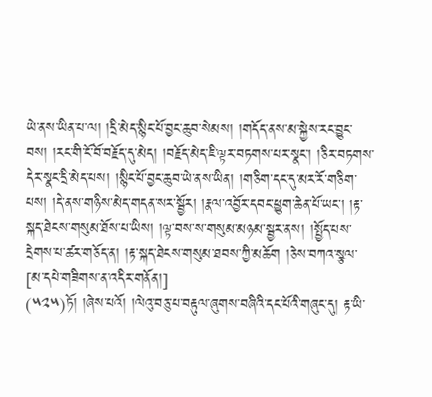ཡེ་ནས་ཡིན་པ་ལ། །དྲི་མེད་སྙིང་པོ་བྱང་ཆུབ་སེམས། །གདོད་ནས་མ་སྐྱེས་རང་བྱུང་བས། །རང་གི་ངོ་བོ་བརྗོད་དུ་མེད། །བརྗོད་མེད་ཇི་ལྟར་བཏགས་པར་སྣང་། །ཅིར་བཏགས་དེར་སྣང་དྲི་མེད་པས། །སྙིང་པོ་བྱང་ཆུབ་ཡེ་ནས་ཡིན། །གཅིག་དང་དུ་མར་རོ་གཅིག་པས། །དེ་ནས་གཉིས་མེད་གདན་སར་སྦྱོར། །རྣལ་འབྱོར་དབང་ཕྱུག་ཆེན་པོ་ཡང་། །རྟ་སྐད་ཐེངས་གསུམ་ཐོས་པ་ཡིས། །ལྟ་བས་ས་གསུམ་མཉམ་སྦྱར་ནས། །སྤྱོད་པས་དྲེགས་པ་ཚར་གཅོད་ན། །རྟ་སྐད་ཐེངས་གསུམ་ཐབས་ཀྱི་མཆོག །ཅེས་བཀའ་སྩལ་
[མ་དཔེ་གཟིགས་ན་འདིར་གནོན།]
(༥༢༥)ཏོ། །ཞེས་པའོ། །ལེའུ་བཅུ་པ་བརྟུལ་ཞུགས་བཞིའི་དང་པོའི་གཞུང་དུ། རྟ་ཡི་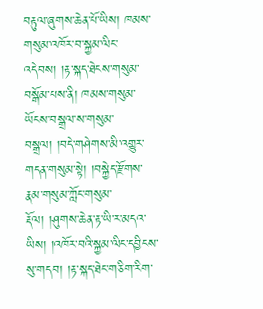བརྟུལ་ཞུགས་ཆེན་པོ་ཡིས། ཁམས་གསུམ་འཁོར་བ་སྐྱམ་ལིང་འདེབས། །རྟ་སྐད་ཐེངས་གསུམ་བསྒོམ་པས་ནི། ཁམས་གསུམ་ཡོངས་བསྒྲལ་ས་གསུམ་བསྒྲལ། །བདེ་གཤེགས་མི་འགྱུར་གདན་གསུམ་སྟེ། །བསྐྱེད་རྫོགས་རྣམ་གསུམ་ཀློང་གསུམ་རྡོལ། །ཤུགས་ཆེན་རྟ་ཡི་ར་མདའ་ཡིས། །འཁོར་བའི་སྐྱམ་ལིང་དབྱིངས་སུ་གདབ། །རྟ་སྐད་ཐེང་གཅིག་རིག་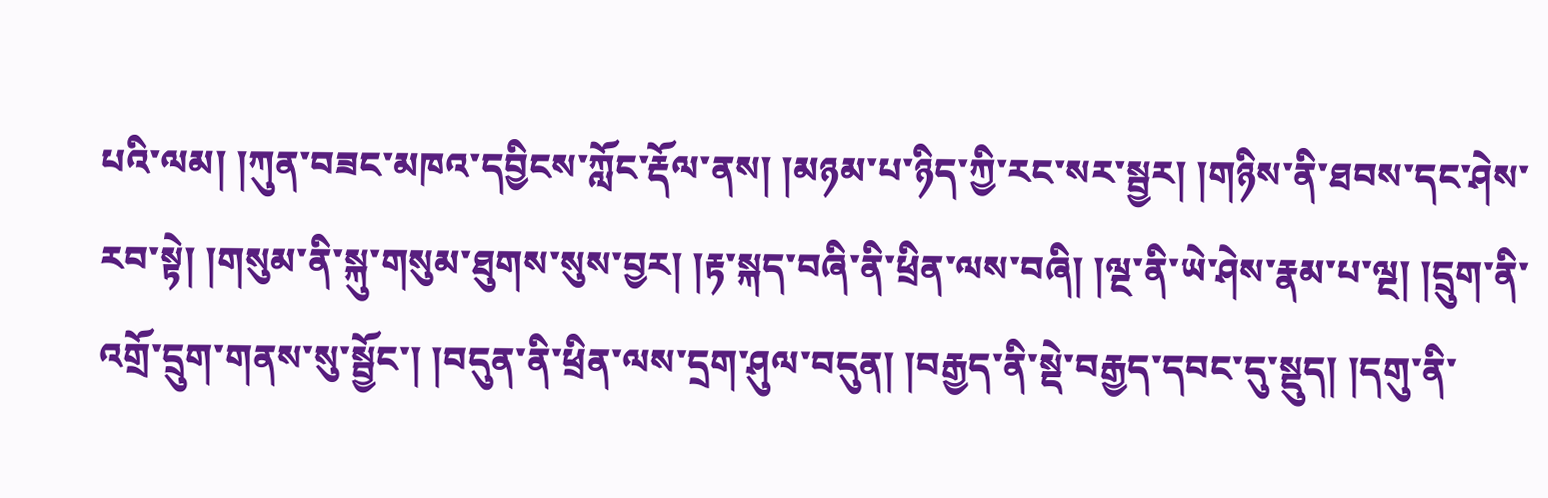པའི་ལམ། །ཀུན་བཟང་མཁའ་དབྱིངས་ཀློང་རྡོལ་ནས། །མཉམ་པ་ཉིད་ཀྱི་རང་སར་སྦྱར། །གཉིས་ནི་ཐབས་དང་ཤེས་རབ་སྟེ། །གསུམ་ནི་སྐུ་གསུམ་ཐུགས་སུས་བྱར། །རྟ་སྐད་བཞི་ནི་ཕྲིན་ལས་བཞི། །ལྔ་ནི་ཡེ་ཤེས་རྣམ་པ་ལྔ། །དྲུག་ནི་འགྲོ་དྲུག་གནས་སུ་སྦྱོང་། །བདུན་ནི་ཕྲིན་ལས་དྲག་ཤུལ་བདུན། །བརྒྱད་ནི་སྡེ་བརྒྱད་དབང་དུ་སྡུད། །དགུ་ནི་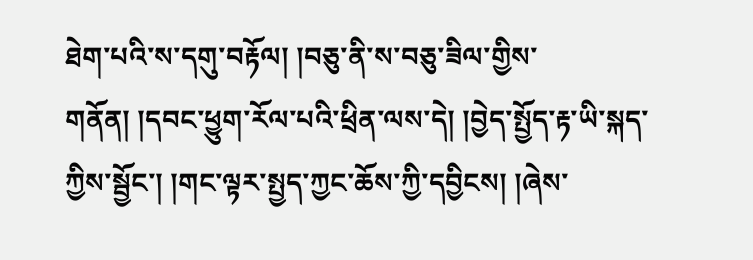ཐེག་པའི་ས་དགུ་བརྟོལ། །བཅུ་ནི་ས་བཅུ་ཟིལ་གྱིས་གནོན། །དབང་ཕྱུག་རོལ་པའི་ཕྲིན་ལས་དེ། །བྱེད་སྤྱོད་རྟ་ཡི་སྐད་ཀྱིས་སྦྱོང་། །གང་ལྟར་སྤྱད་ཀྱང་ཆོས་ཀྱི་དབྱིངས། །ཞེས་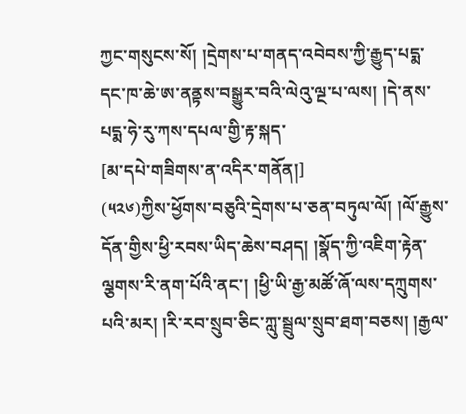ཀྱང་གསུངས་སོ། །དྲེགས་པ་གནད་འབེབས་ཀྱི་རྒྱུད་པདྨ་དང་ཁ་ཆེ་ཨ་ནནྟས་བསྒྱུར་བའི་ལེའུ་ལྔ་པ་ལས། །དེ་ནས་པདྨ་ཧེ་རུ་ཀས་དཔལ་གྱི་རྟ་སྐད་
[མ་དཔེ་གཟིགས་ན་འདིར་གནོན།]
(༥༢༦)ཀྱིས་ཕྱོགས་བཅུའི་དྲེགས་པ་ཅན་བཏུལ་ལོ། །ལོ་རྒྱུས་དོན་གྱིས་ཕྱི་རབས་ཡིད་ཆེས་བཤད། །སྣོད་ཀྱི་འཇིག་རྟེན་ལྕགས་རི་ནག་པོའི་ནང་། །ཕྱི་ཡི་རྒྱ་མཚོ་ཞོ་ལས་དཀྲུགས་པའི་མར། །རི་རབ་སྲུབ་ཅིང་ཀླུ་སྦྲུལ་སྲུབ་ཐག་བཅས། །རྒྱལ་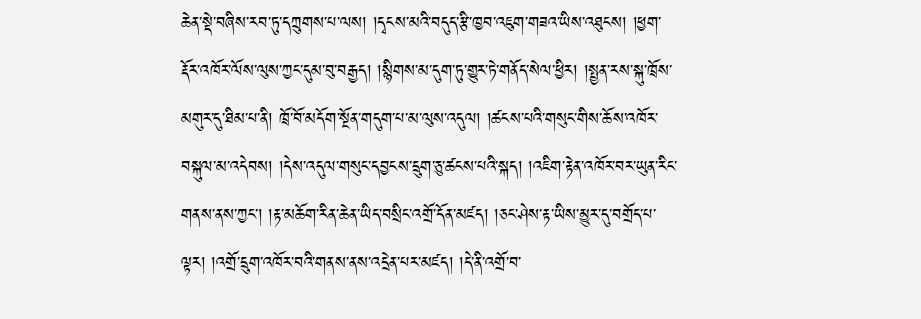ཆེན་སྡེ་བཞིས་རབ་ཏུ་དཀྲུགས་པ་ལས། །དྭངས་མའི་བདུད་རྩི་ཁྱབ་འཇུག་གཟའ་ཡིས་འཐུངས། །ཕྱག་རྡོར་འཁོར་ལོས་ལུས་ཀྱང་དུམ་བུ་བརྒྱད། །སྙིགས་མ་དུག་ཏུ་གྱུར་ཏེ་གནོད་སེལ་ཕྱིར། །སྤྱན་རས་སྐུ་ཁྲོས་མགུར་དུ་ཐིམ་པ་ནི། ཁྲོ་བོ་མདོག་སྔོན་གདུག་པ་མ་ལུས་འདུལ། །ཚངས་པའི་གསུང་གིས་ཆོས་འཁོར་བསྐུལ་མ་འདེབས། །དེས་འདུལ་གསུང་དབྱངས་དྲུག་ཅུ་ཚངས་པའི་སྐད། །འཇིག་རྟེན་འཁོར་བར་ཡུན་རིང་གནས་ནས་ཀྱང་། །རྟ་མཆོག་རིན་ཆེན་ཡིད་བསྲིང་འགྲོ་དོན་མཛད། །ཅང་ཤེས་རྟ་ཡིས་མྱུར་དུ་བགྲོད་པ་ལྟར། །འགྲོ་དྲུག་འཁོར་བའི་གནས་ནས་འདྲེན་པར་མཛད། །དེ་ནི་འགྲོ་བ་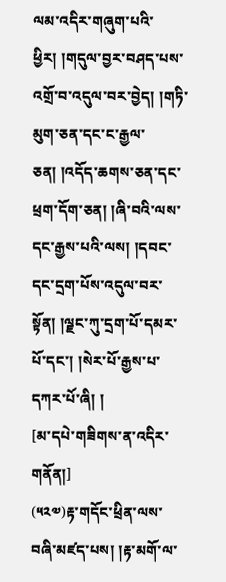ལམ་འདིར་གཞུག་པའི་ཕྱིར། །གདུལ་བྱར་བཤད་པས་འགྲོ་བ་འདུལ་བར་བྱེད། །གཏི་མུག་ཅན་དང་ང་རྒྱལ་ཅན། །འདོད་ཆགས་ཅན་དང་ཕྲག་དོག་ཅན། །ཞི་བའི་ལས་དང་རྒྱས་པའི་ལས། །དབང་དང་དྲག་པོས་འདུལ་བར་སྟོན། །ལྗང་ཀུ་དྲག་པོ་དམར་པོ་དང་། །སེར་པོ་རྒྱས་པ་དཀར་པོ་ཞི། །
[མ་དཔེ་གཟིགས་ན་འདིར་གནོན།]
(༥༢༧)རྟ་གདོང་ཕྲིན་ལས་བཞི་མཛད་པས། །རྟ་མགོ་ལ་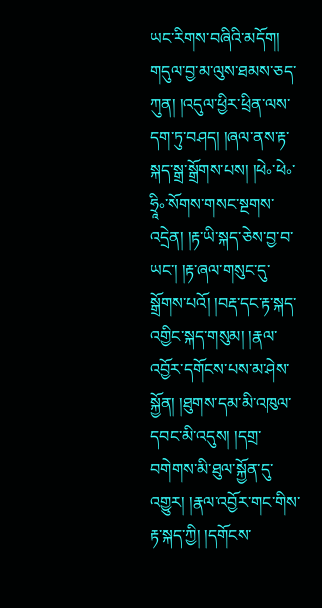ཡང་རིགས་བཞིའི་མདོག། གདུལ་བྱ་མ་ལུས་ཐམས་ཅད་ཀུན། །འདུལ་ཕྱིར་ཕྲིན་ལས་དག་ཏུ་བཤད། །ཞལ་ནས་རྟ་སྐད་སྒྲ་སྒྲོགས་པས། །ཕེ༚་ཕེ༚་ཧྲཱི༚་སོགས་གསང་སྔགས་འདྲེན། །རྟ་ཡི་སྐད་ཅེས་བྱ་བ་ཡང་། །རྟ་ཞལ་གསུང་དུ་སྒྲོགས་པའོ། །བརྡ་དང་རྟ་སྐད་འགྱིང་སྐད་གསུམ། །རྣལ་འབྱོར་དགོངས་པས་མ་ཤེས་སྐྱོན། །ཐུགས་དམ་མི་འཁུལ་དབང་མི་འདུས། །དགྲ་བགེགས་མི་ཐུལ་སྐྱོན་དུ་འགྱུར། །རྣལ་འབྱོར་གང་གིས་རྟ་སྐད་ཀྱི། །དགོངས་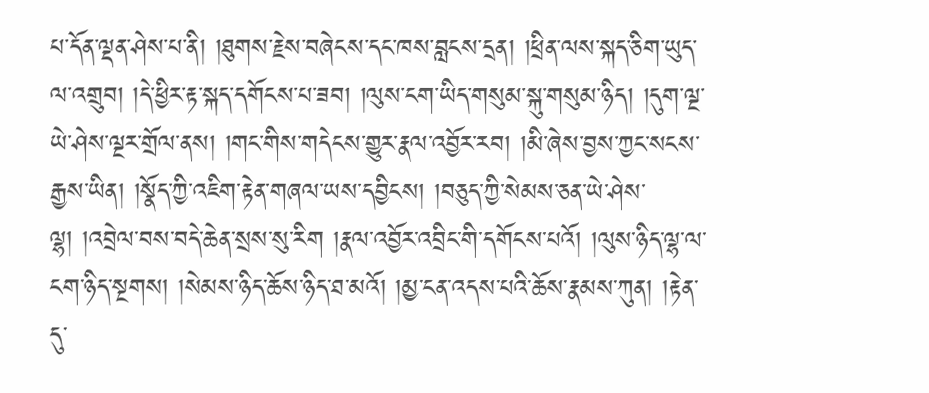པ་དོན་ལྡན་ཤེས་པ་ནི། །ཐུགས་རྗེས་བཞེངས་དང་ཁས་བླངས་དྲན། །ཕྲིན་ལས་སྐད་ཅིག་ཡུད་ལ་འགྲུབ། །དེ་ཕྱིར་རྟ་སྐད་དགོངས་པ་ཟབ། །ལུས་ངག་ཡིད་གསུམ་སྐུ་གསུམ་ཉིད། །དུག་ལྔ་ཡེ་ཤེས་ལྔར་གྲོལ་ནས། །གང་གིས་གདེངས་གྱུར་རྣལ་འབྱོར་རབ། །མི་ཞེས་བྱས་ཀྱང་སངས་རྒྱས་ཡིན། །སྣོད་ཀྱི་འཇིག་རྟེན་གཞལ་ཡས་དབྱིངས། །བཅུད་ཀྱི་སེམས་ཅན་ཡེ་ཤེས་ལྷ། །འབྲེལ་བས་བདེ་ཆེན་སྲས་སུ་རིག །རྣལ་འབྱོར་འབྲིང་གི་དགོངས་པའོ། །ལུས་ཉིད་ལྷ་ལ་ངག་ཉིད་སྔགས། །སེམས་ཉིད་ཆོས་ཉིད་ཐ་མའོ། །མྱ་ངན་འདས་པའི་ཆོས་རྣམས་ཀུན། །རྟེན་དུ་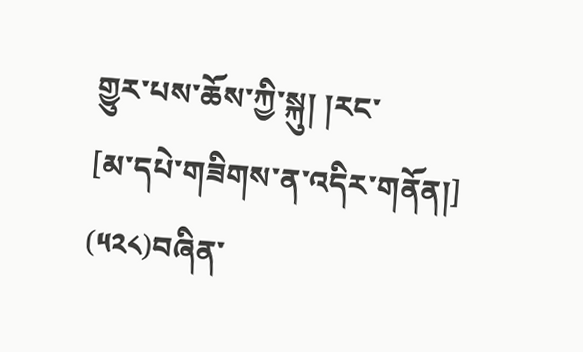གྱུར་པས་ཆོས་ཀྱི་སྐུ། །རང་
[མ་དཔེ་གཟིགས་ན་འདིར་གནོན།]
(༥༢༨)བཞིན་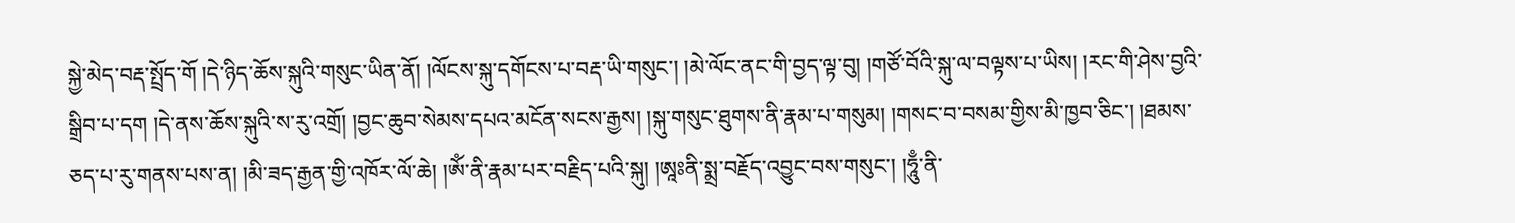སྐྱེ་མེད་བརྡ་སྤྲོད་གོ །དེ་ཉིད་ཆོས་སྐུའི་གསུང་ཡིན་ནོ། །ལོངས་སྐུ་དགོངས་པ་བརྡ་ཡི་གསུང་། །མེ་ལོང་ནང་གི་བྱད་ལྟ་བུ། །གཙོ་བོའི་སྐུ་ལ་བལྟས་པ་ཡིས། །རང་གི་ཤེས་བྱའི་སྒྲིབ་པ་དག །དེ་ནས་ཆོས་སྐུའི་ས་རུ་འགྲོ། །བྱང་ཆུབ་སེམས་དཔའ་མངོན་སངས་རྒྱས། །སྐུ་གསུང་ཐུགས་ནི་རྣམ་པ་གསུམ། །གསང་བ་བསམ་གྱིས་མི་ཁྱབ་ཅིང་། །ཐམས་ཅད་པ་རུ་གནས་པས་ན། །མི་ཟད་རྒྱན་གྱི་འཁོར་ལོ་ཆེ། །ཨོཾ་ནི་རྣམ་པར་བརྗིད་པའི་སྐུ། །ཨཱཿནི་སྨྲ་བརྗོད་འབྱུང་བས་གསུང་། །ཧཱུྃ་ནི་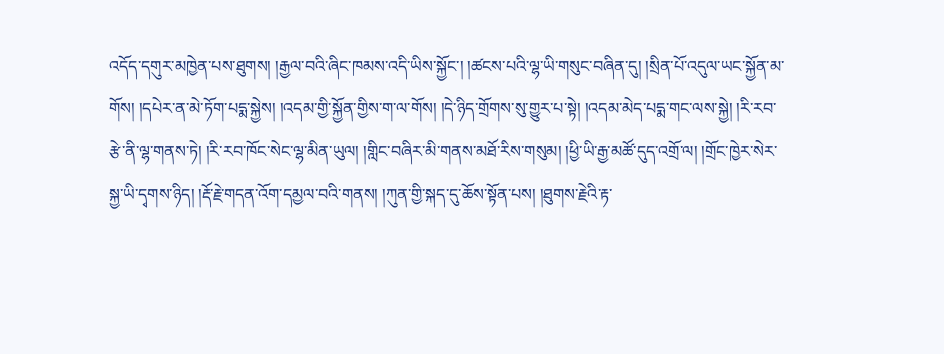འདོད་དགུར་མཁྱེན་པས་ཐུགས། །རྒྱལ་བའི་ཞིང་ཁམས་འདི་ཡིས་སྐྱོང་། །ཚངས་པའི་ལྷ་ཡི་གསུང་བཞིན་དུ། །སྲིན་པོ་འདུལ་ཡང་སྐྱོན་མ་གོས། །དཔེར་ན་མེ་ཏོག་པདྨ་སྐྱེས། །འདམ་གྱི་སྐྱོན་གྱིས་ག་ལ་གོས། །དེ་ཉིད་གྲོགས་སུ་གྱུར་པ་སྟེ། །འདམ་མེད་པདྨ་གང་ལས་སྐྱེ། །རི་རབ་རྩེ་ནི་ལྷ་གནས་ཏེ། །རི་རབ་ཁོང་སེང་ལྷ་མིན་ཡུལ། །གླིང་བཞིར་མི་གནས་མཐོ་རིས་གསུམ། །ཕྱི་ཡི་རྒྱ་མཚོ་དུད་འགྲོ་ལ། །གྲོང་ཁྱེར་སེར་སྐྱ་ཡི་དྭགས་ཉིད། །རྡོ་རྗེ་གདན་འོག་དམྱལ་བའི་གནས། །ཀུན་གྱི་སྐད་དུ་ཆོས་སྟོན་པས། །ཐུགས་རྗེའི་རྟ་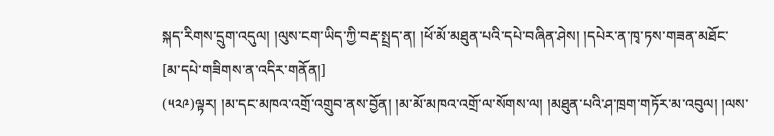སྐད་རིགས་དྲུག་འདུལ། །ལུས་ངག་ཡིད་ཀྱི་བརྡ་སྤྲད་ན། །ཕོ་མོ་མཐུན་པའི་དཔེ་བཞིན་ཤེས། །དཔེར་ན་ཁྭ་ཏས་གཟན་མཐོང་
[མ་དཔེ་གཟིགས་ན་འདིར་གནོན།]
(༥༢༩)ལྟར། །མ་དང་མཁའ་འགྲོ་འགྲུབ་ནས་བྱོན། །མ་མོ་མཁའ་འགྲོ་ལ་སོགས་ལ། །མཐུན་པའི་ཤ་ཁྲག་གཏོར་མ་འབུལ། །ལས་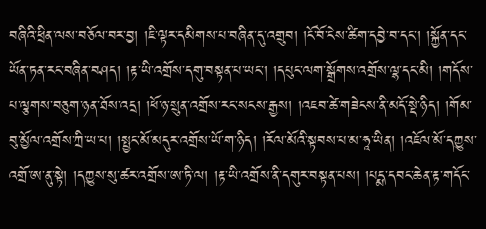བཞིའི་ཕྲིན་ལས་བཅོལ་བར་བྱ། །ཇི་ལྟར་དམིགས་པ་བཞིན་དུ་འགྲུབ། །ངོ་བོ་ངེས་ཚིག་དབྱེ་བ་དང་། །སྐྱོན་དང་ཡོན་ཏན་རང་བཞིན་བཤད། །རྟ་ཡི་འགྲོས་དགུ་བསྟན་པ་ཡང་། །དཔུང་ལག་སྒྲོགས་འགྲོས་ལྷ་དང་མི། །གདོས་པ་ལྕགས་བཅུག་ཉན་ཐོས་འདྲ། །ཕོ་ཉ་སྲུན་འགྲོས་རང་སངས་རྒྱས། །འཇབ་ཚེ་གཟེངས་ནི་མདོ་སྡེ་ཉིད། །གོམ་བུ་མྱོལ་འགྲོས་ཀྲི་ཡ་པ། །སྤྱང་མོ་མདུར་འགྲོས་ཡོ་ག་ཉིད། །རོལ་མོའི་སྟབས་པ་མ་ཧཱ་ཡིན། །འཇོལ་མོ་དཀྱུས་འགྲོ་ཨ་ནུ་སྟེ། །དཀྱུས་སུ་ཚར་འགྲོས་ཨ་ཏི་ལ། །རྟ་ཡི་འགྲོས་ནི་དགུར་བསྟན་པས། །པདྨ་དབང་ཆེན་རྟ་གདོང་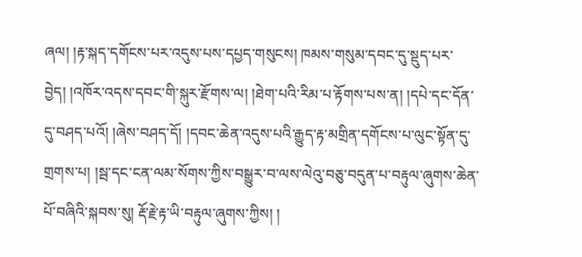ཞལ། །རྟ་སྐད་དགོངས་པར་འདུས་པས་དཔྱད་གསུངས། ཁམས་གསུམ་དབང་དུ་སྡུད་པར་བྱེད། །འཁོར་འདས་དབང་གི་སྐུར་རྫོགས་ལ། །ཐེག་པའི་རིམ་པ་རྟོགས་པས་ན། །དཔེ་དང་དོན་དུ་བཤད་པའོ། །ཞེས་བཤད་དོ། །དབང་ཆེན་འདུས་པའི་རྒྱུད་རྟ་མགྲིན་དགོངས་པ་ལུང་སྟོན་དུ་གྲགས་པ། །སྦ་དང་ངན་ལམ་སོགས་ཀྱིས་བསྒྱུར་བ་ལས་ལེའུ་བཅུ་བདུན་པ་བརྟུལ་ཞུགས་ཆེན་པོ་བཞིའི་སྐབས་སུ། རྡོ་རྗེ་རྟ་ཡི་བརྟུལ་ཞུགས་ཀྱིས། །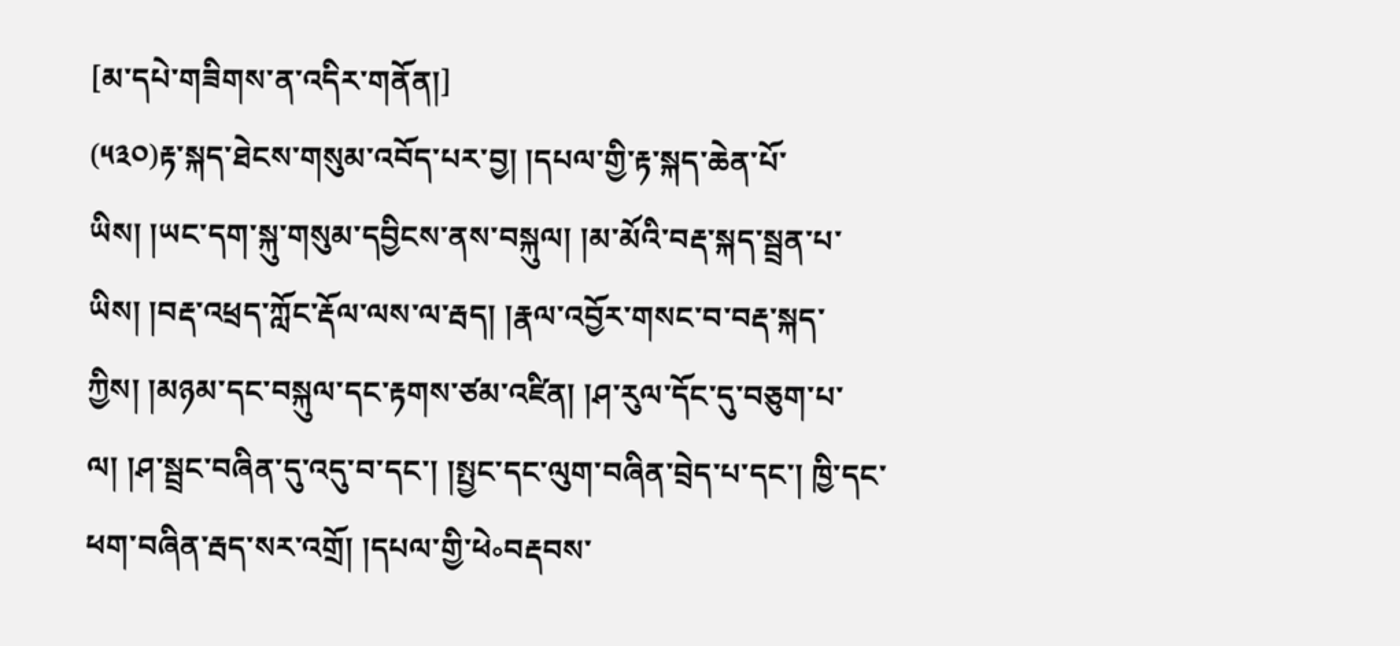[མ་དཔེ་གཟིགས་ན་འདིར་གནོན།]
(༥༣༠)རྟ་སྐད་ཐེངས་གསུམ་འབོད་པར་བྱ། །དཔལ་གྱི་རྟ་སྐད་ཆེན་པོ་ཡིས། །ཡང་དག་སྐུ་གསུམ་དབྱིངས་ནས་བསྐུལ། །མ་མོའི་བརྡ་སྐད་སྦྲན་པ་ཡིས། །བརྡ་འཕྲད་ཀློང་རྡོལ་ལས་ལ་རྦད། །རྣལ་འབྱོར་གསང་བ་བརྡ་སྐད་ཀྱིས། །མཉམ་དང་བསྐུལ་དང་རྟགས་ཙམ་འཛིན། །ཤ་རུལ་དོང་དུ་བཅུག་པ་ལ། །ཤ་སྦྲང་བཞིན་དུ་འདུ་བ་དང་། །སྤྱང་དང་ལུག་བཞིན་བྲེད་པ་དང་། ཁྱི་དང་ཕག་བཞིན་རྦད་སར་འགྲོ། །དཔལ་གྱི་ཕེ༚བརྡབས་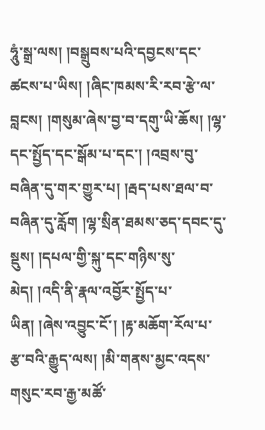ཧཱུཾ་སྒྲ་ལས། །བསྒྲུབས་པའི་དབྱངས་དང་ཚངས་པ་ཡིས། །ཞིང་ཁམས་རི་རབ་རྩེ་ལ་བླངས། །གསུམ་ཞེས་བྱ་བ་དགུ་ཡི་ཆོས། །ལྷ་དང་སྤྱོད་དང་སྒོམ་པ་དང་། །འབྲས་བུ་བཞིན་དུ་གར་གྱུར་པ། །རྦད་པས་ཐལ་བ་བཞིན་དུ་རློག །ལྷ་སྲིན་ཐམས་ཅད་དབང་དུ་སྡུས། །དཔལ་གྱི་སྐུ་དང་གཉིས་སུ་མེད། །འདི་ནི་རྣལ་འབྱོར་སྤྱོད་པ་ཡིན། །ཞེས་འབྱུང་ངོ་། །རྟ་མཆོག་རོལ་པ་རྩ་བའི་རྒྱུད་ལས། །མི་གནས་མྱང་འདས་གསུང་རབ་རྒྱ་མཚོ་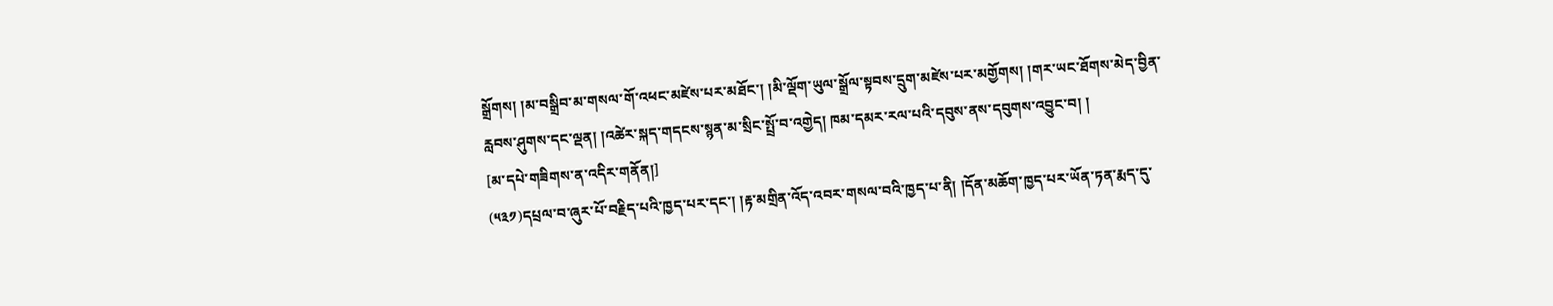སྒྲོགས། །མ་བསྒྲིབ་མ་གསལ་གོ་འཕང་མཛེས་པར་མཐོང་། །མི་ལྡོག་ཡུལ་སྒྲོལ་སྟབས་དྲུག་མཛེས་པར་མགྱོགས། །གར་ཡང་ཐོགས་མེད་བྱིན་རླབས་ཤུགས་དང་ལྡན། །འཚེར་སྐད་གདངས་སྙན་མ་སྲིང་སྤྲོ་བ་འགྱེད། ཁམ་དམར་རལ་པའི་དབུས་ནས་དབུགས་འབྱུང་བ། །
[མ་དཔེ་གཟིགས་ན་འདིར་གནོན།]
(༥༣༡)དཔྲལ་བ་ཞུར་པོ་བརྗིད་པའི་ཁྱད་པར་དང་། །རྟ་མགྲིན་འོད་འབར་གསལ་བའི་ཁྱད་པ་ནི། །དོན་མཆོག་ཁྱད་པར་ཡོན་ཏན་རྨད་དུ་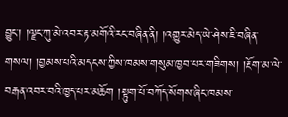བྱུང་། །ལྗང་ཀུ་མེ་འབར་རྟ་མགོའི་རང་བཞིན་ནི། །འགྱུར་མེད་ཡེ་ཤེས་ཇི་བཞིན་གསལ། །བྱམས་པའི་མདངས་ཀྱིས་ཁམས་གསུམ་ཁྱབ་པར་གཟིགས། །རྔོག་མ་ལེ་བརྒན་འབར་བའི་ཁྱད་པར་མཆོག །སྟུག་པོ་བཀོད་སོགས་ཞིང་ཁམས་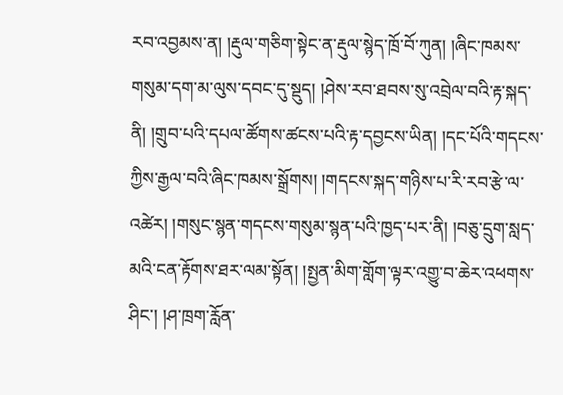རབ་འབྱམས་ན། །རྡུལ་གཅིག་སྟེང་ན་རྡུལ་སྙེད་ཁྲོ་བོ་ཀུན། །ཞིང་ཁམས་གསུམ་དག་མ་ལུས་དབང་དུ་སྡུད། །ཤེས་རབ་ཐབས་སུ་འབྲེལ་བའི་རྟ་སྐད་ནི། །གྲུབ་པའི་དཔལ་ཚོགས་ཚངས་པའི་རྟ་དབྱངས་ཡིན། །དང་པོའི་གདངས་ཀྱིས་རྒྱལ་བའི་ཞིང་ཁམས་སྒྲོགས། །གདངས་སྐད་གཉིས་པ་རི་རབ་རྩེ་ལ་འཚེར། །གསུང་སྙན་གདངས་གསུམ་སྙན་པའི་ཁྱད་པར་ནི། །བཅུ་དྲུག་སླད་མའི་ངན་རྟོགས་ཐར་ལམ་སྟོན། །སྤྱན་མིག་གློག་ལྟར་འགྱུ་བ་ཆེར་འཕགས་ཤིང་། །ཤ་ཁྲག་རློན་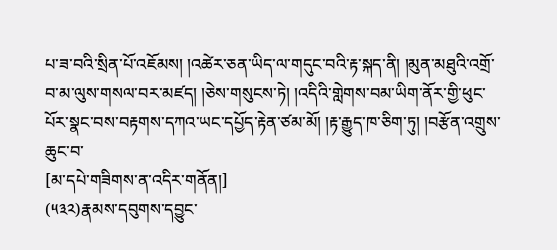པ་ཟ་བའི་སྲིན་པོ་འཇོམས། །འཚེར་ཅན་ཡིད་ལ་གདུང་བའི་རྟ་སྐད་ནི། །མུན་མཐུའི་འགྲོ་བ་མ་ལུས་གསལ་བར་མཛད། །ཅེས་གསུངས་ཏེ། །འདིའི་གླེགས་བམ་ཡིག་ནོར་གྱི་ཕུང་པོར་སྣང་བས་བརྟགས་དཀའ་ཡང་དཔྱོད་རྟེན་ཙམ་མོ། །རྟ་རྒྱུད་ཁ་ཅིག་ཏུ། །བརྩོན་འགྲུས་ཆུང་བ་
[མ་དཔེ་གཟིགས་ན་འདིར་གནོན།]
(༥༣༢)རྣམས་དབུགས་དབྱུང་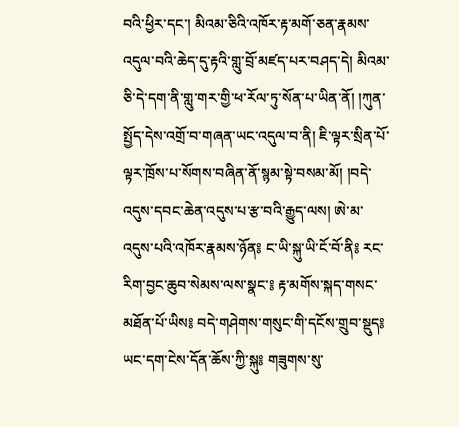བའི་ཕྱིར་དང་། མིའམ་ཅིའི་འཁོར་རྟ་མགོ་ཅན་རྣམས་འདུལ་བའི་ཆེད་དུ་རྟའི་གླུ་བྲོ་མཛད་པར་བཤད་དེ། མིའམ་ཅི་དེ་དག་ནི་གླུ་གར་གྱི་ཕ་རོལ་ཏུ་སོན་པ་ཡིན་ནོ། །ཀུན་སྤྱོད་དེས་འགྲོ་བ་གཞན་ཡང་འདུལ་བ་ནི། ཇི་ལྟར་སྲིན་པོ་ལྟར་ཁྲོས་པ་སོགས་བཞིན་ནོ་སྙམ་སྟེ་བསམ་མོ། །བདེ་འདུས་དབང་ཆེན་འདུས་པ་རྩ་བའི་རྒྱུད་ལས། ཨེ་མ་འདུས་པའི་འཁོར་རྣམས་ཉོན༔ ང་ཡི་སྐུ་ཡི་ངོ་བོ་ནི༔ རང་རིག་བྱང་ཆུབ་སེམས་ལས་སྣང་༔ རྟ་མགོས་སྐད་གསང་མཐོན་པོ་ཡིས༔ བདེ་གཤེགས་གསུང་གི་དངོས་གྲུབ་སྡུད༔ ཡང་དག་ངེས་དོན་ཆོས་ཀྱི་སྐུ༔ གཟུགས་སུ་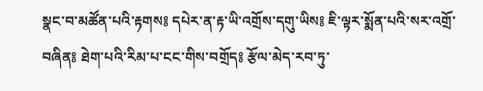སྣང་བ་མཚོན་པའི་རྟགས༔ དཔེར་ན་རྟ་ཡི་འགྲོས་དགུ་ཡིས༔ ཇི་ལྟར་སྨོན་པའི་སར་འགྲོ་བཞིན༔ ཐེག་པའི་རིམ་པ་ངང་གིས་བགྲོད༔ རྩོལ་མེད་རབ་ཏུ་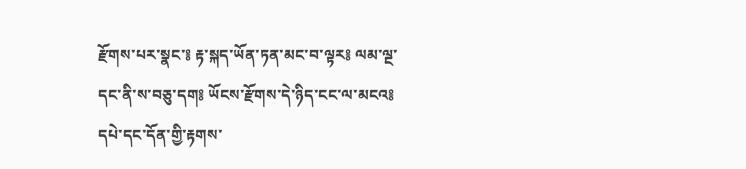རྫོགས་པར་སྣང་༔ རྟ་སྐད་ཡོན་ཏན་མང་བ་ལྟར༔ ལམ་ལྔ་དང་ནི་ས་བཅུ་དག༔ ཡོངས་རྫོགས་དེ་ཉིད་ངང་ལ་མངའ༔ དཔེ་དང་དོན་གྱི་རྟགས་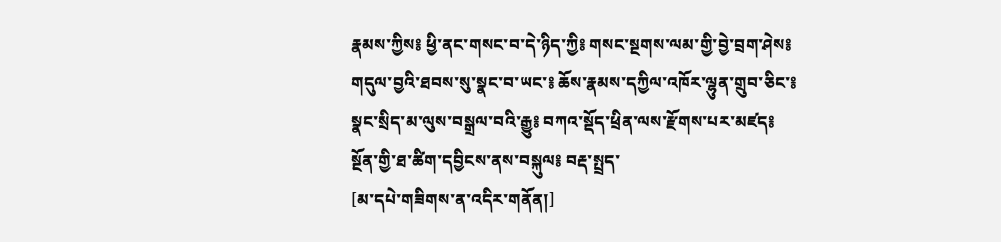རྣམས་ཀྱིས༔ ཕྱི་ནང་གསང་བ་དེ་ཉིད་ཀྱི༔ གསང་སྔགས་ལམ་གྱི་བྱེ་བྲག་ཤེས༔ གདུལ་བྱའི་ཐབས་སུ་སྣང་བ་ཡང་༔ ཆོས་རྣམས་དཀྱིལ་འཁོར་ལྷུན་གྲུབ་ཅིང་༔ སྣང་སྲིད་མ་ལུས་བསྒྲལ་བའི་རྒྱུ༔ བཀའ་སྡོད་ཕྲིན་ལས་རྫོགས་པར་མཛད༔ སྔོན་གྱི་ཐ་ཚིག་དབྱིངས་ནས་བསྐུལ༔ བརྡ་སྤྲད་
[མ་དཔེ་གཟིགས་ན་འདིར་གནོན།]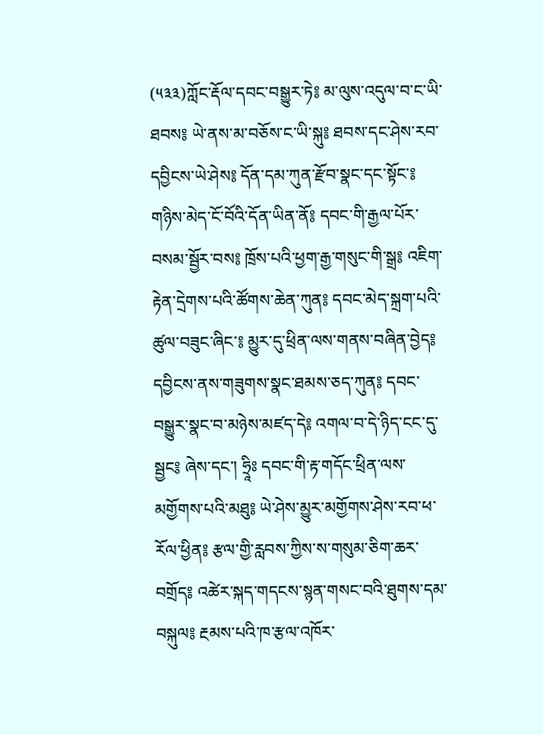(༥༣༣)ཀློང་རྡོལ་དབང་བསྒྱུར་ཏེ༔ མ་ལུས་འདུལ་བ་ང་ཡི་ཐབས༔ ཡེ་ནས་མ་བཅོས་ང་ཡི་སྐུ༔ ཐབས་དང་ཤེས་རབ་དབྱིངས་ཡེ་ཤེས༔ དོན་དམ་ཀུན་རྫོབ་སྣང་དང་སྟོང་༔ གཉིས་མེད་ངོ་བོའི་དོན་ཡིན་ནོ༔ དབང་གི་རྒྱལ་པོར་བསམ་སྦྱོར་བས༔ ཁྲོས་པའི་ཕྱག་རྒྱ་གསུང་གི་སྒྲ༔ འཇིག་རྟེན་དྲེགས་པའི་ཚོགས་ཆེན་ཀུན༔ དབང་མེད་སྐྲག་པའི་ཚུལ་བཟུང་ཞིང་༔ མྱུར་དུ་ཕྲིན་ལས་གནས་བཞིན་བྱེད༔ དབྱིངས་ནས་གཟུགས་སྣང་ཐམས་ཅད་ཀུན༔ དབང་བསྒྱུར་སྣང་བ་མཉེས་མཛད་དེ༔ འགལ་བ་དེ་ཉིད་ངང་དུ་སྦྱང༔ ཞེས་དང་། ཧྲཱིཿ དབང་གི་རྟ་གདོང་ཕྲིན་ལས་མགྱོགས་པའི་མཐུ༔ ཡེ་ཤེས་མྱུར་མགྱོགས་ཤེས་རབ་ཕ་རོལ་ཕྱིན༔ རྩལ་གྱི་རླབས་ཀྱིས་ས་གསུམ་ཅིག་ཆར་བགྲོད༔ འཚེར་སྐད་གདངས་སྙན་གསང་བའི་ཐུགས་དམ་བསྐུལ༔ རྔམས་པའི་ཁ་རྩལ་འཁོར་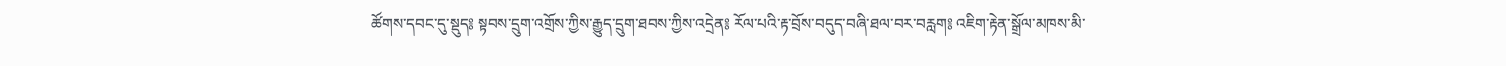ཚོགས་དབང་དུ་སྡུད༔ སྟབས་དྲུག་འགྲོས་ཀྱིས་རྒྱུད་དྲུག་ཐབས་ཀྱིས་འདྲེན༔ རོལ་པའི་རྟ་བྲོས་བདུད་བཞི་ཐལ་བར་བརླག༔ འཇིག་རྟེན་སྒྲོལ་མཁས་མི་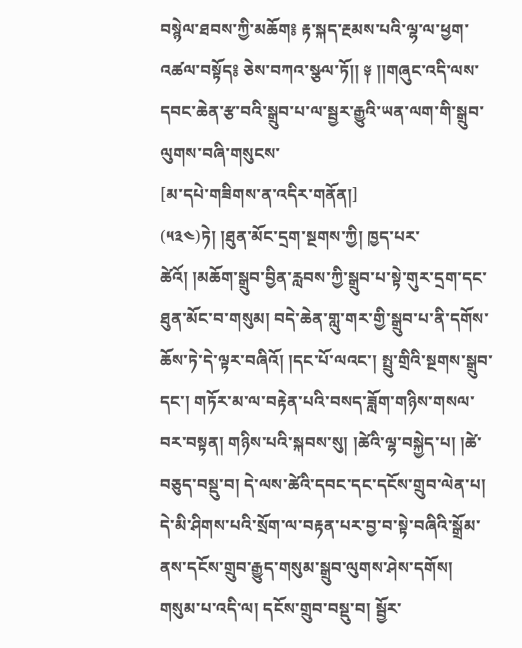བསྙེལ་ཐབས་ཀྱི་མཆོག༔ རྟ་སྐད་རྔམས་པའི་ལྷ་ལ་ཕྱག་འཚལ་བསྟོད༔ ཅེས་བཀའ་སྩལ་ཏོ།། ༈ །།གཞུང་འདི་ལས་དབང་ཆེན་རྩ་བའི་སྒྲུབ་པ་ལ་སྦྱར་རྒྱུའི་ཡན་ལག་གི་སྒྲུབ་ལུགས་བཞི་གསུངས་
[མ་དཔེ་གཟིགས་ན་འདིར་གནོན།]
(༥༣༤)ཏེ། །ཐུན་མོང་དྲག་སྔགས་ཀྱི། ཁྱད་པར་ཚེའོ། །མཆོག་སྒྲུབ་བྱིན་རླབས་ཀྱི་སྒྲུབ་པ་སྟེ་གུར་དྲག་དང་ཐུན་མོང་བ་གསུམ། བདེ་ཆེན་གླུ་གར་གྱི་སྒྲུབ་པ་ནི་དགོས་ཆོས་ཏེ་དེ་ལྟར་བཞིའོ། །དང་པོ་ལའང་། སྤྲུ་གྲིའི་སྔགས་སྒྲུབ་དང་། གཏོར་མ་ལ་བརྟེན་པའི་བསད་ཟློག་གཉིས་གསལ་བར་བསྟན། གཉིས་པའི་སྐབས་སུ། །ཚེའི་ལྷ་བསྐྱེད་པ། །ཚེ་བཅུད་བསྡུ་བ། དེ་ལས་ཚེའི་དབང་དང་དངོས་གྲུབ་ལེན་པ། དེ་མི་ཤིགས་པའི་སྲོག་ལ་བརྟན་པར་བྱ་བ་སྟེ་བཞིའི་སྒྲོམ་ནས་དངོས་གྲུབ་རྒྱུད་གསུམ་སྒྲུབ་ལུགས་ཤེས་དགོས། གསུམ་པ་འདི་ལ། དངོས་གྲུབ་བསྡུ་བ། སྦྱོར་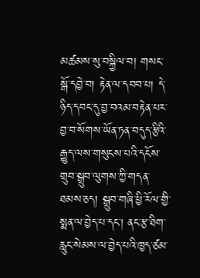མཚམས་སུ་བསྐྱིལ་བ། གསང་སྒོ་དབྱེ་བ། རྟེན་ལ་དབབ་པ། དེ་ཉིད་དབང་དུ་བྱ་བའམ་བརྟེན་པར་བྱ་བ་སོགས་ཡོན་ཏན་བདུད་རྩིའི་རྒྱུད་ལས་གསུངས་པའི་དངོས་གྲུབ་སྒྲུབ་ལུགས་ཀྱི་གདན་ཐམས་ཅད། སྒྲུབ་གཞི་ཕྱི་རོལ་གྱི་སྨན་ལ་བྱེད་པ་དང་། ནང་རྩ་ཐིག་རླུང་སེམས་ལ་བྱེད་པའི་ཁྱད་ཙམ་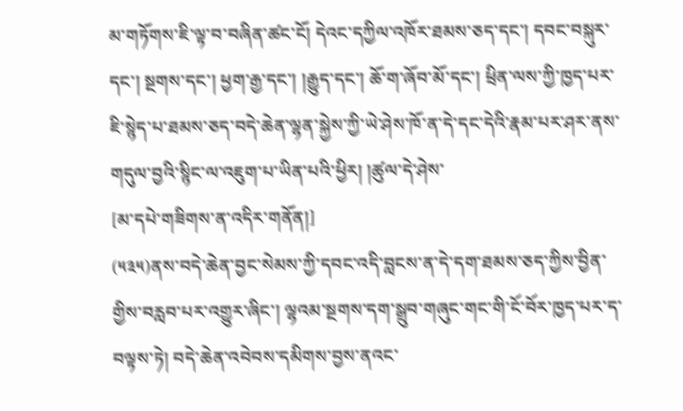མ་གཏོགས་ཇི་ལྟ་བ་བཞིན་ཚང་ངོ། དེའང་དཀྱིལ་འཁོར་ཐམས་ཅད་དང་། དབང་བསྐུར་དང་། སྔགས་དང་། ཕྱག་རྒྱ་དང་། །རྒྱུད་དང་། ཆོ་ག་ཞོབ་མོ་དང་། ཕྲིན་ལས་ཀྱི་ཁྱད་པར་ཇི་སྙེད་པ་ཐམས་ཅད་བདེ་ཆེན་ལྷན་སྐྱེས་ཀྱི་ཡེ་ཤེས་ཁོ་ན་དེ་དང་དེའི་རྣམ་པར་ཤར་ནས་གདུལ་བྱའི་སྙིང་ལ་འཇུག་པ་ཡིན་པའི་ཕྱིར། །ཚུལ་དེ་ཤེས་
[མ་དཔེ་གཟིགས་ན་འདིར་གནོན།]
(༥༣༥)ནས་བདེ་ཆེན་བྱང་སེམས་ཀྱི་དབང་འདི་བླངས་ན་དེ་དག་ཐམས་ཅད་ཀྱིས་བྱིན་གྱིས་བརླབ་པར་འགྱུར་ཞིང་། ལྷའམ་སྔགས་དག་སྒྲུབ་གཞུང་གང་གི་ངོ་བོར་ཁྱད་པར་ད་བལྟས་ཏེ། བདེ་ཆེན་འབེབས་དམིགས་བྱས་ནའང་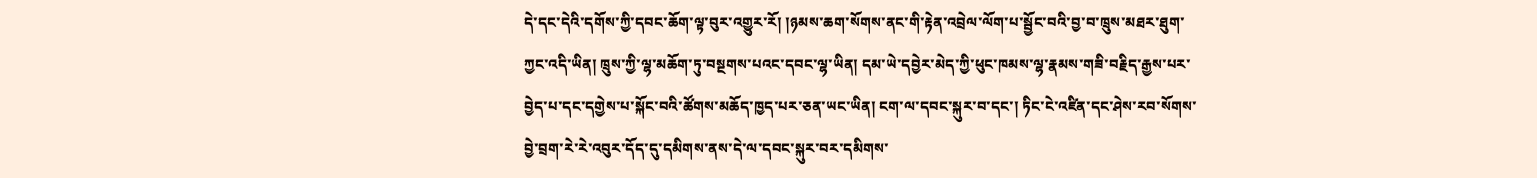དེ་དང་དེའི་དགོས་ཀྱི་དབང་ཆོག་ལྟ་བུར་འགྱུར་རོ། །ཉམས་ཆག་སོགས་ནང་གི་རྟེན་འབྲེལ་ལོག་པ་སྦྱོང་བའི་བྱ་བ་ཁྲུས་མཐར་ཐུག་ཀྱང་འདི་ཡིན། ཁྲུས་ཀྱི་ལྷ་མཆོག་ཏུ་བསྔགས་པའང་དབང་ལྷ་ཡིན། དམ་ཡེ་དབྱེར་མེད་ཀྱི་ཕུང་ཁམས་ལྷ་རྣམས་གཟི་བརྗིད་རྒྱས་པར་བྱེད་པ་དང་དགྱེས་པ་སྐོང་བའི་ཚོགས་མཆོད་ཁྱད་པར་ཅན་ཡང་ཡིན། ངག་ལ་དབང་སྐུར་བ་དང་། ཏིང་ངེ་འཛིན་དང་ཤེས་རབ་སོགས་བྱེ་བྲག་རེ་རེ་འབུར་དོད་དུ་དམིགས་ནས་དེ་ལ་དབང་སྐུར་བར་དམིགས་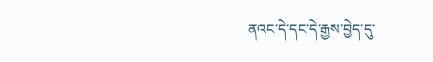ནའང་དེ་དང་དེ་རྒྱས་བྱེད་དུ་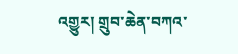འགྱུར། གྲུབ་ཆེན་བཀའ་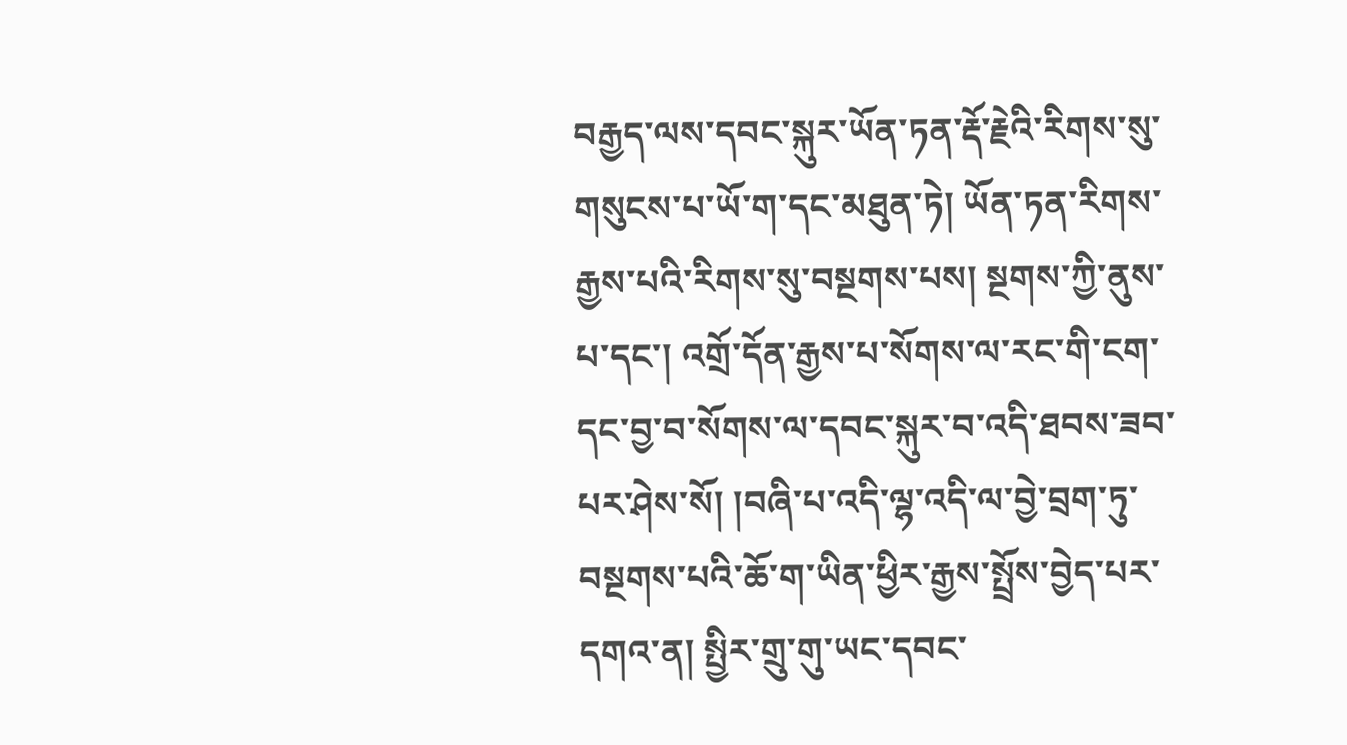བརྒྱད་ལས་དབང་སྐུར་ཡོན་ཏན་རྡོ་རྗེའི་རིགས་སུ་གསུངས་པ་ཡོ་ག་དང་མཐུན་ཏེ། ཡོན་ཏན་རིགས་རྒྱས་པའི་རིགས་སུ་བསྔགས་པས། སྔགས་ཀྱི་ནུས་པ་དང་། འགྲོ་དོན་རྒྱས་པ་སོགས་ལ་རང་གི་ངག་དང་བྱ་བ་སོགས་ལ་དབང་སྐུར་བ་འདི་ཐབས་ཟབ་པར་ཤེས་སོ། །བཞི་པ་འདི་ལྷ་འདི་ལ་བྱེ་བྲག་ཏུ་བསྔགས་པའི་ཆོ་ག་ཡིན་ཕྱིར་རྒྱས་སྤྲོས་བྱེད་པར་དགའ་ན། སྤྱིར་གྲུ་གུ་ཡང་དབང་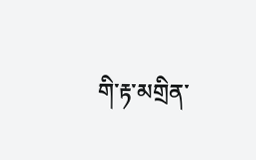གི་རྟ་མགྲིན་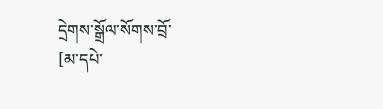དྲེགས་སྒྲོལ་སོགས་བྲོ་
[མ་དཔེ་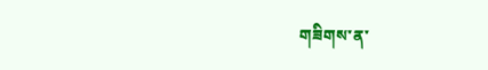གཟིགས་ན་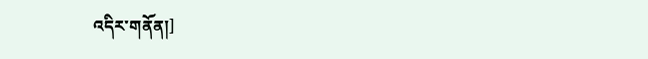འདིར་གནོན།]